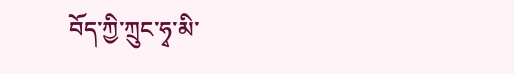བོད་ཀྱི་ཀྲུང་ཧྭ་མི་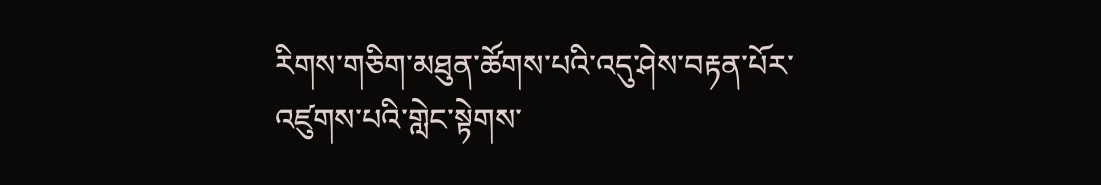རིགས་གཅིག་མཐུན་ཚོགས་པའི་འདུ་ཤེས་བརྟན་པོར་འཛུགས་པའི་གླེང་སྟེགས་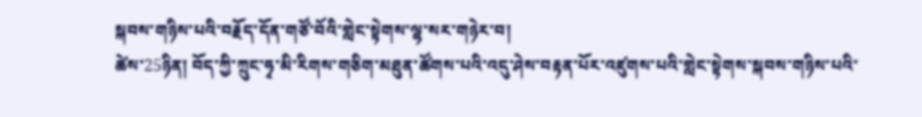སྐབས་གཉིས་པའི་བརྗོད་དོན་གཙོ་བོའི་གླེང་སྟེགས་ལྷ་སར་གཉེར་བ།
ཚེས་25ཉིན། བོད་ཀྱི་ཀྲུང་ཧྭ་མི་རིགས་གཅིག་མཐུན་ཚོགས་པའི་འདུ་ཤེས་བརྟན་པོར་འཛུགས་པའི་གླེང་སྟེགས་སྐབས་གཉིས་པའི་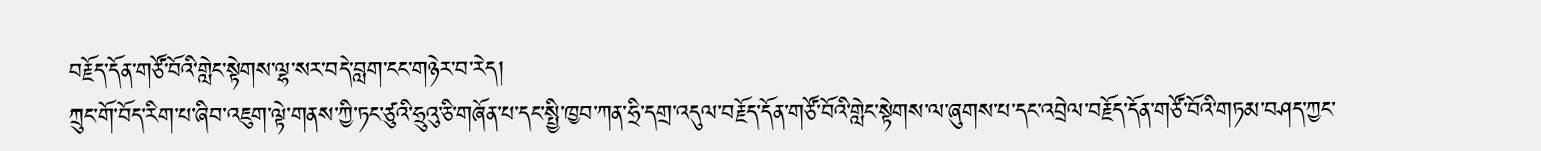བརྗོད་དོན་གཙོ་བོའི་གླེང་སྟེགས་ལྷ་སར་བདེ་བླག་ངང་གཉེར་བ་རེད།
ཀྲུང་གོ་བོད་རིག་པ་ཞིབ་འཇུག་ལྟེ་གནས་ཀྱི་ཏང་ཙུའི་ཧྲུའུ་ཅི་གཞོན་པ་དང་སྤྱི་ཁྱབ་ཀན་ཧྲི་དགྲ་འདུལ་བརྗོད་དོན་གཙོ་བོའི་གླེང་སྟེགས་ལ་ཞུགས་པ་དང་འབྲེལ་བརྗོད་དོན་གཙོ་བོའི་གཏམ་བཤད་ཀྱང་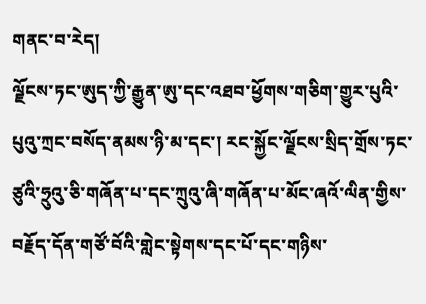གནང་བ་རེད།
ལྗོངས་ཏང་ཨུད་ཀྱི་རྒྱུན་ཨུ་དང་འཐབ་ཕྱོགས་གཅིག་གྱུར་པུའི་པུའུ་ཀྲང་བསོད་ནམས་ཉི་མ་དང་། རང་སྐྱོང་ལྗོངས་སྲིད་གྲོས་ཏང་ཙུའི་ཧྲུའུ་ཅི་གཞོན་པ་དང་ཀྲུའུ་ཞི་གཞོན་པ་མོང་ཞའོ་ལིན་གྱིས་བརྗོད་དོན་གཙོ་བོའི་གླེང་སྟེགས་དང་པོ་དང་གཉིས་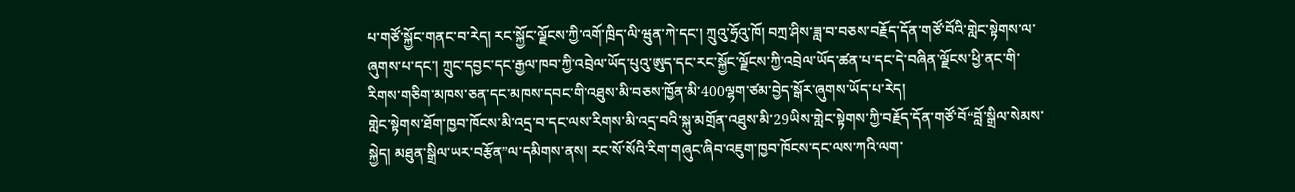པ་གཙོ་སྐྱོང་གནང་བ་རེད། རང་སྐྱོང་ལྗོངས་ཀྱི་འགོ་ཁྲིད་ལི་ཝུན་ཀེ་དང་། ཀྲུའུ་ཧྲོའུ་ཁོ། བཀྲ་ཤིས་ཟླ་བ་བཅས་བརྗོད་དོན་གཙོ་བོའི་གླེང་སྟེགས་ལ་ཞུགས་པ་དང་། ཀྲུང་དབྱང་དང་རྒྱལ་ཁབ་ཀྱི་འབྲེལ་ཡོད་པུའུ་ཨུད་དང་རང་སྐྱོང་ལྗོངས་ཀྱི་འབྲེལ་ཡོད་ཚན་པ་དང་དེ་བཞིན་ལྗོངས་ཕྱི་ནང་གི་རིགས་གཅིག་མཁས་ཅན་དང་མཁས་དབང་གི་འཐུས་མི་བཅས་ཁྱོན་མི་400ལྷག་ཙམ་བྱེད་སྒོར་ཞུགས་ཡོད་པ་རེད།
གླེང་སྟེགས་ཐོག་ཁྱབ་ཁོངས་མི་འདྲ་བ་དང་ལས་རིགས་མི་འདྲ་བའི་སྐུ་མགྲོན་འཐུས་མི་29ཡིས་གླེང་སྟེགས་ཀྱི་བརྗོད་དོན་གཙོ་བོ“བློ་སྒྲིལ་སེམས་སྐྱེད། མཐུན་སྒྲིལ་ཡར་བརྩོན”ལ་དམིགས་ནས། རང་སོ་སོའི་རིག་གཞུང་ཞིབ་འཇུག་ཁྱབ་ཁོངས་དང་ལས་ཀའི་ལག་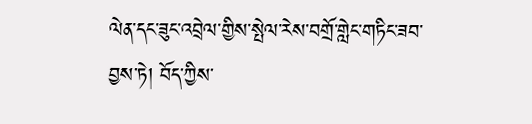ལེན་དང་ཟུང་འབྲེལ་གྱིས་སྤེལ་རེས་བགྲོ་གླེང་གཏིང་ཟབ་བྱས་ཏེ། བོད་ཀྱིས་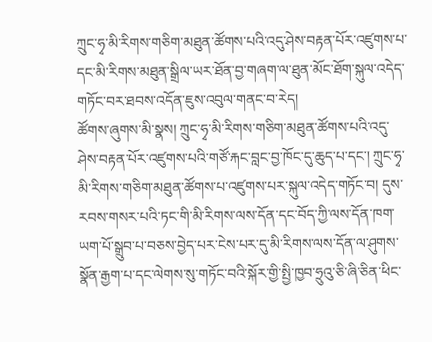ཀྲུང་ཧྭ་མི་རིགས་གཅིག་མཐུན་ཚོགས་པའི་འདུ་ཤེས་བརྟན་པོར་འཛུགས་པ་དང་མི་རིགས་མཐུན་སྒྲིལ་ཡར་ཐོན་བྱ་གཞག་ལ་ཐུན་མོང་ཐོག་སྐུལ་འདེད་གཏོང་བར་ཐབས་འདོན་ཇུས་འབུལ་གནང་བ་རེད།
ཚོགས་ཞུགས་མི་སྣས། ཀྲུང་ཧྭ་མི་རིགས་གཅིག་མཐུན་ཚོགས་པའི་འདུ་ཤེས་བརྟན་པོར་འཛུགས་པའི་གཙོ་རྐང་བླང་བྱ་ཁོང་དུ་ཆུད་པ་དང་། ཀྲུང་ཧྭ་མི་རིགས་གཅིག་མཐུན་ཚོགས་པ་འཛུགས་པར་སྐུལ་འདེད་གཏོང་བ། དུས་རབས་གསར་པའི་ཏང་གི་མི་རིགས་ལས་དོན་དང་བོད་ཀྱི་ལས་དོན་ཁག་ཡག་པོ་སྒྲུབ་པ་བཅས་བྱེད་པར་ངེས་པར་དུ་མི་རིགས་ལས་དོན་ལ་ཤུགས་སྣོན་རྒྱག་པ་དང་ལེགས་སུ་གཏོང་བའི་སྐོར་གྱི་སྤྱི་ཁྱབ་ཧྲུའུ་ཅི་ཞི་ཅིན་ཕིང་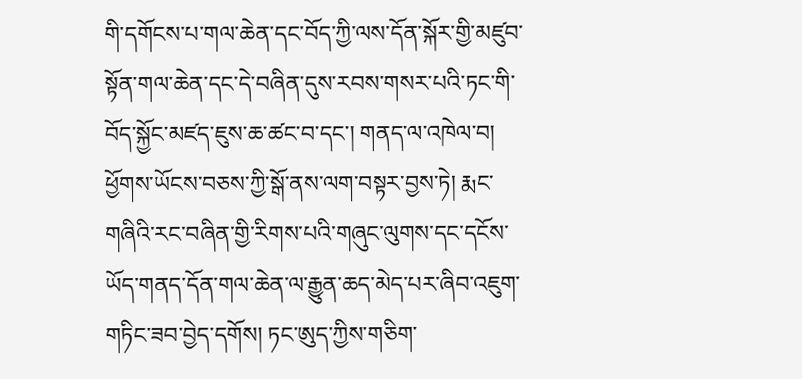གི་དགོངས་པ་གལ་ཆེན་དང་བོད་ཀྱི་ལས་དོན་སྐོར་གྱི་མཛུབ་སྟོན་གལ་ཆེན་དང་དེ་བཞིན་དུས་རབས་གསར་པའི་ཏང་གི་བོད་སྐྱོང་མཛད་ཇུས་ཆ་ཚང་བ་དང་། གནད་ལ་འཁེལ་བ། ཕྱོགས་ཡོངས་བཅས་ཀྱི་སྒོ་ནས་ལག་བསྟར་བྱས་ཏེ། རྨང་གཞིའི་རང་བཞིན་གྱི་རིགས་པའི་གཞུང་ལུགས་དང་དངོས་ཡོད་གནད་དོན་གལ་ཆེན་ལ་རྒྱུན་ཆད་མེད་པར་ཞིབ་འཇུག་གཏིང་ཟབ་བྱེད་དགོས། ཏང་ཨུད་ཀྱིས་གཅིག་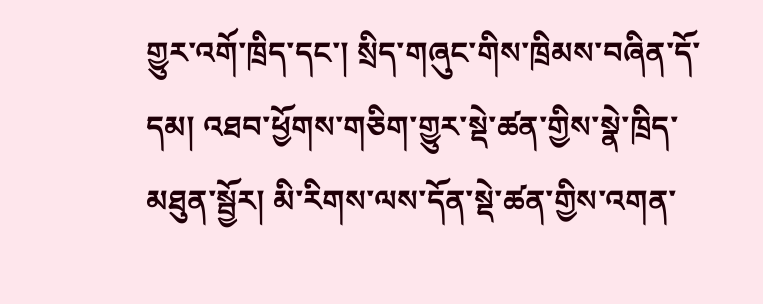གྱུར་འགོ་ཁྲིད་དང་། སྲིད་གཞུང་གིས་ཁྲིམས་བཞིན་དོ་དམ། འཐབ་ཕྱོགས་གཅིག་གྱུར་སྡེ་ཚན་གྱིས་སྣེ་ཁྲིད་མཐུན་སྦྱོར། མི་རིགས་ལས་དོན་སྡེ་ཚན་གྱིས་འགན་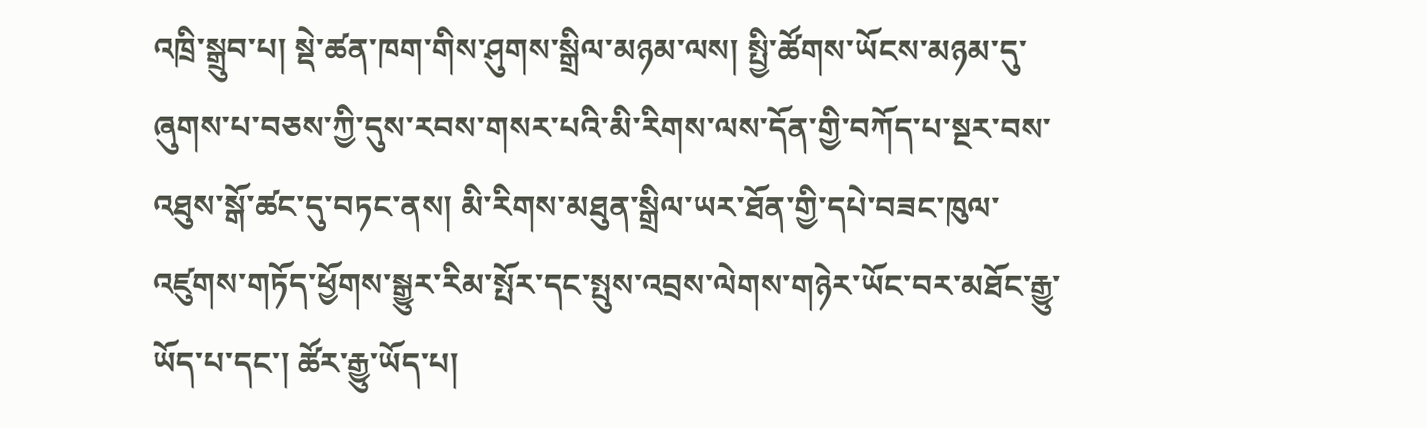འཁྲི་སྒྲུབ་པ། སྡེ་ཚན་ཁག་གིས་ཤུགས་སྒྲིལ་མཉམ་ལས། སྤྱི་ཚོགས་ཡོངས་མཉམ་དུ་ཞུགས་པ་བཅས་ཀྱི་དུས་རབས་གསར་པའི་མི་རིགས་ལས་དོན་གྱི་བཀོད་པ་སྔར་བས་འཐུས་སྒོ་ཚང་དུ་བཏང་ནས། མི་རིགས་མཐུན་སྒྲིལ་ཡར་ཐོན་གྱི་དཔེ་བཟང་ཁུལ་འཛུགས་གཏོད་ཕྱོགས་སྒྱུར་རིམ་སྤོར་དང་སྤུས་འབྲས་ལེགས་གཉེར་ཡོང་བར་མཐོང་རྒྱུ་ཡོད་པ་དང་། ཚོར་རྒྱུ་ཡོད་པ།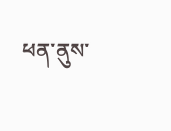ཕན་ནུས་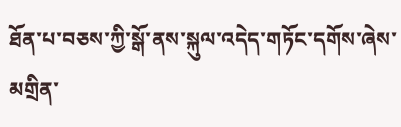ཐོན་པ་བཅས་ཀྱི་སྒོ་ནས་སྐུལ་འདེད་གཏོང་དགོས་ཞེས་མགྲིན་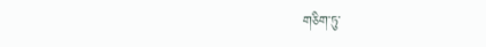གཅིག་ཏུ་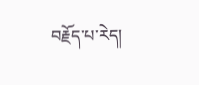བརྗོད་པ་རེད།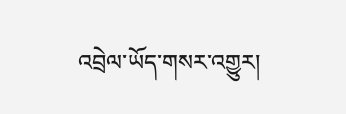འབྲེལ་ཡོད་གསར་འགྱུར།